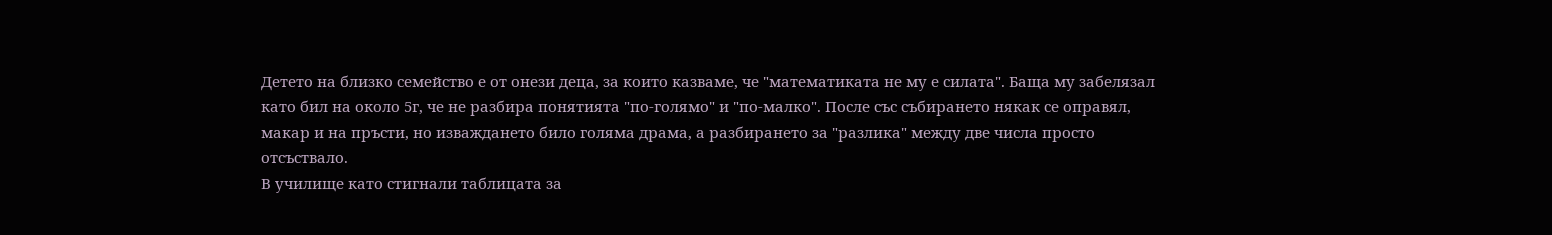Детето на близко семейство е от онези деца, за които казваме, че "математиката не му е силата". Баща му забелязал като бил на около 5г, че не разбира понятията "по-голямо" и "по-малко". После със събирането някак се оправял, макар и на пръсти, но изваждането било голяма драма, а разбирането за "разлика" между две числа просто отсъствало.
В училище като стигнали таблицата за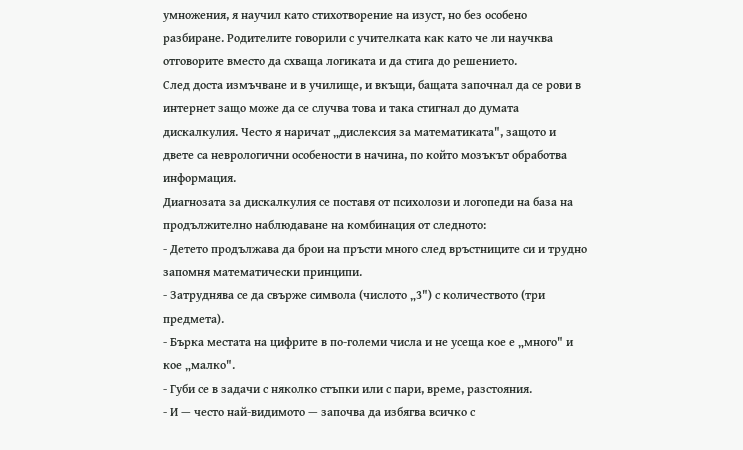умножения, я научил като стихотворение на изуст, но без особено разбиране. Родителите говорили с учителката как като че ли научква отговорите вместо да схваща логиката и да стига до решението.
След доста измъчване и в училище, и вкъщи, бащата започнал да се рови в интернет защо може да се случва това и така стигнал до думата дискалкулия. Често я наричат „дислексия за математиката", защото и двете са неврологични особености в начина, по който мозъкът обработва информация.
Диагнозата за дискалкулия се поставя от психолози и логопеди на база на продължително наблюдаване на комбинация от следното:
- Детето продължава да брои на пръсти много след връстниците си и трудно запомня математически принципи.
- Затруднява се да свърже символа (числото „3") с количеството (три предмета).
- Бърка местата на цифрите в по-големи числа и не усеща кое е „много" и кое „малко".
- Губи се в задачи с няколко стъпки или с пари, време, разстояния.
- И — често най-видимото — започва да избягва всичко с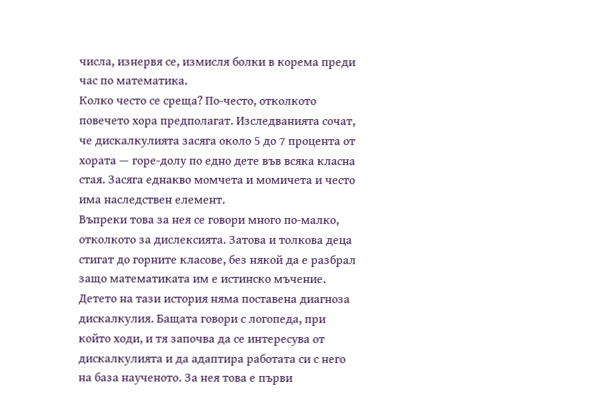числа, изнервя се, измисля болки в корема преди час по математика.
Колко често се среща? По-често, отколкото повечето хора предполагат. Изследванията сочат, че дискалкулията засяга около 5 до 7 процента от хората — горе-долу по едно дете във всяка класна стая. Засяга еднакво момчета и момичета и често има наследствен елемент.
Въпреки това за нея се говори много по-малко, отколкото за дислексията. Затова и толкова деца стигат до горните класове, без някой да е разбрал защо математиката им е истинско мъчение.
Детето на тази история няма поставена диагноза дискалкулия. Бащата говори с логопеда, при който ходи, и тя започва да се интересува от дискалкулията и да адаптира работата си с него на база наученото. За нея това е първи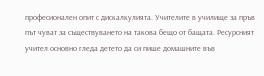професионален опит с дискалкулията. Учителите в училище за пръв път чуват за съществуването на такова бещо от бащата. Ресурсният учител основно гледа детето да си пише домашните във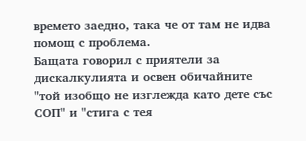времето заедно, така че от там не идва помощ с проблема.
Бащата говорил с приятели за дискалкулията и освен обичайните "той изобщо не изглежда като дете със СОП" и "стига с тея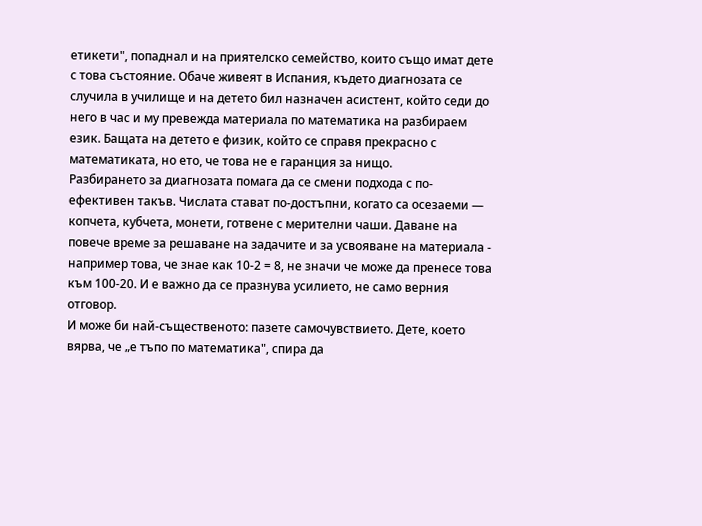етикети", попаднал и на приятелско семейство, които също имат дете с това състояние. Обаче живеят в Испания, където диагнозата се случила в училище и на детето бил назначен асистент, който седи до него в час и му превежда материала по математика на разбираем език. Бащата на детето е физик, който се справя прекрасно с математиката, но ето, че това не е гаранция за нищо.
Разбирането за диагнозата помага да се смени подхода с по-ефективен такъв. Числата стават по-достъпни, когато са осезаеми — копчета, кубчета, монети, готвене с мерителни чаши. Даване на повече време за решаване на задачите и за усвояване на материала - например това, че знае как 10-2 = 8, не значи че може да пренесе това към 100-20. И е важно да се празнува усилието, не само верния отговор.
И може би най-същественото: пазете самочувствието. Дете, което вярва, че „е тъпо по математика", спира да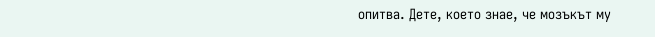опитва. Дете, което знае, че мозъкът му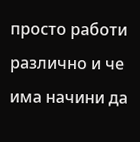просто работи различно и че има начини да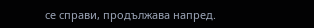се справи, продължава напред.